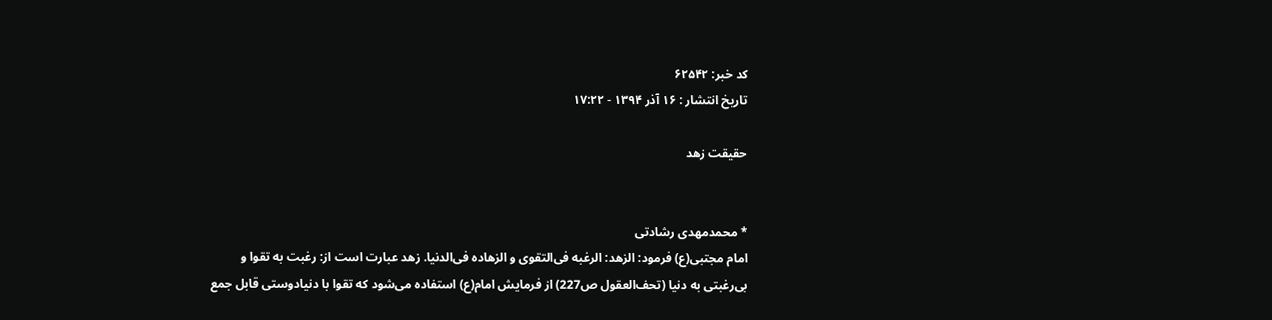کد خبر: ۶۲۵۴۲
تاریخ انتشار : ۱۶ آذر ۱۳۹۴ - ۱۷:۲۲

حقیقت زهد


* محمدمهدی رشادتی
امام مجتبی(ع) فرمود: الزهد: الرغبه فی‌التقوی و الزهاده فی‌الدنیا. زهد عبارت است از: رغبت به تقوا و بی‌رغبتی به دنیا (تحف‌العقول ص227) از فرمایش امام(ع) استفاده می‌شود که تقوا با دنیادوستی قابل جمع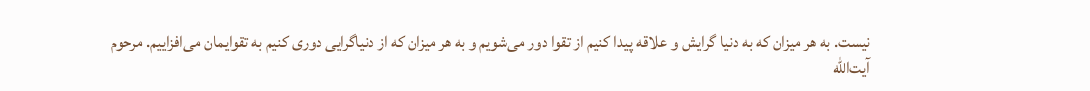نیست. به هر میزان که به دنیا گرایش و علاقه پیدا کنیم از تقوا دور می‌شویم و به هر میزان که از دنیاگرایی دوری کنیم به تقوایمان می‌افزاییم. مرحوم آیت‌الله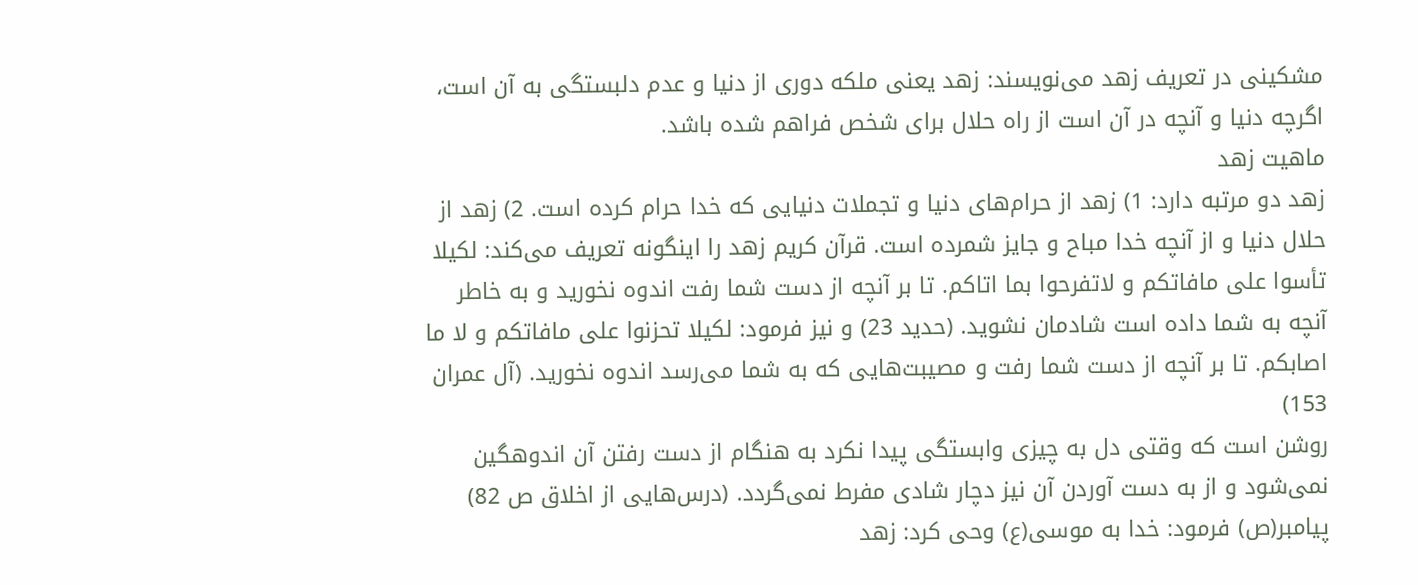مشکینی در تعریف زهد می‌نویسند: زهد یعنی ملکه دوری از دنیا و عدم دلبستگی به آن است، اگرچه دنیا و آنچه در آن است از راه حلال برای شخص فراهم شده باشد.
ماهیت زهد
زهد دو مرتبه دارد: 1) زهد از حرام‌های دنیا و تجملات دنیایی که خدا حرام کرده است. 2) زهد از حلال دنیا و از آنچه خدا مباح و جایز شمرده است. قرآن کریم زهد را اینگونه تعریف می‌کند: لکیلا تأسوا علی مافاتکم و لاتفرحوا بما اتاکم. تا بر آنچه از دست شما رفت اندوه نخورید و به خاطر آنچه به شما داده است شادمان نشوید. (حدید 23) و نیز فرمود: لکیلا تحزنوا علی مافاتکم و لا ما اصابکم. تا بر آنچه از دست شما رفت و مصیبت‌هایی که به شما می‌رسد اندوه نخورید. (آل عمران 153)
روشن است که وقتی دل به چیزی وابستگی پیدا نکرد به هنگام از دست رفتن آن اندوهگین نمی‌شود و از به دست آوردن آن نیز دچار شادی مفرط نمی‌گردد. (درس‌هایی از اخلاق ص 82)
پیامبر(ص) فرمود: خدا به موسی(ع) وحی کرد: زهد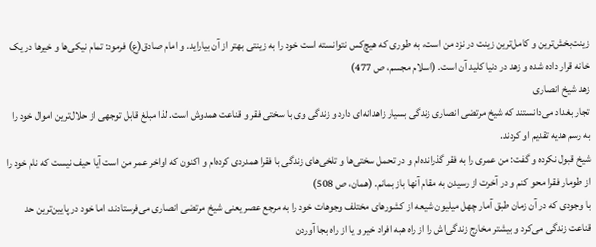زینت‌بخش‌ترین و کامل‌ترین زینت در نزد من است، به طوری که هیچ‌کس نتوانسته است خود را به زینتی بهتر از آن بیاراید. و امام صادق(ع) فرمود: تمام نیکی‌ها و خیرها در یک خانه قرار داده شده و زهد در دنیا کلید آن است. (اسلام مجسم، ص 477)
زهد شیخ انصاری
تجار بغداد می‌دانستند که شیخ مرتضی انصاری زندگی بسیار زاهدانه‌ای دارد و زندگی وی با سختی فقر و قناعت همدوش است. لذا مبلغ قابل توجهی از حلال‌ترین اموال خود را به رسم هدیه تقدیم او کردند.
شیخ قبول نکرده و گفت: من عمری را به فقر گذرانده‌ام و در تحمل سختی‌ها و تلخی‌های زندگی با فقرا همدردی کرده‌ام و اکنون که اواخر عمر من است آیا حیف نیست که نام خود را از طومار فقرا محو کنم و در آخرت از رسیدن به مقام آنها باز بمانم. (همان، ص 508)
با وجودی که در آن زمان طبق آمار چهل میلیون شیعه از کشورهای مختلف وجوهات خود را به مرجع عصر یعنی شیخ مرتضی انصاری می‌فرستادند، اما خود در پایین‌ترین حد قناعت زندگی می‌کرد و بیشتر مخارج زندگی‌اش را از راه هبه افراد خیر و یا از راه بجا آوردن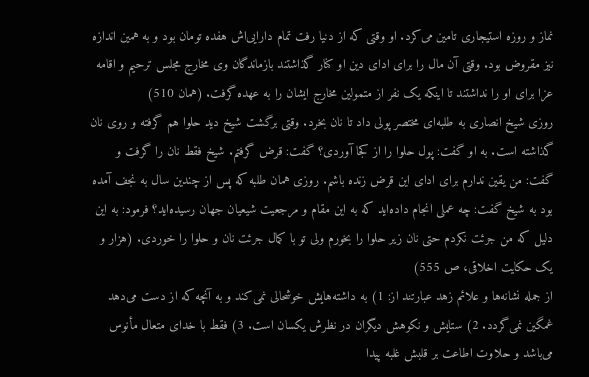نماز و روزه استیجاری تامین می‌کرد. او وقتی که از دنیا رفت تمام دارایی‌اش هفده تومان بود و به همین اندازه نیز مقروض بود. وقتی آن مال را برای ادای دین او کنار گذاشتند بازماندگان وی مخارج مجلس ترحیم و اقامه عزا برای او را نداشتند تا اینکه یک نفر از متمولین مخارج ایشان را به عهده گرفت. (همان 510)
روزی شیخ انصاری به طلبه‌ای مختصر پولی داد تا نان بخرد. وقتی برگشت شیخ دید حلوا هم گرفته و روی نان گذاشته است. به او گفت: پول حلوا را از کجا آوردی؟ گفت: قرض گرفتم. شیخ فقط نان را گرفت و گفت: من یقین ندارم برای ادای این قرض زنده باشم. روزی همان طلبه که پس از چندین سال به نجف آمده بود به شیخ گفت: چه عملی انجام داده‌اید که به این مقام و مرجعیت شیعیان جهان رسیده‌اید؟ فرمود: به این دلیل که من جرئت نکردم حتی نان زیر حلوا را بخورم ولی تو با کمال جرئت نان و حلوا را خوردی. (هزار و یک حکایت اخلاقی، ص 555)
از جمله نشانه‌ها و علائم زهد عبارتند از: 1) به داشته‌هایش خوشحالی نمی‌کند و به آنچه که از دست می‌دهد غمگین نمی‌گردد. 2) ستایش و نکوهش دیگران در نظرش یکسان است. 3) فقط با خدای متعال مأنوس می‌باشد و حلاوت اطاعت بر قلبش غلبه پیدا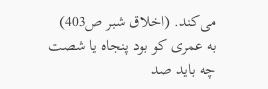می‌کند. (اخلاق شبر ص403)
به عمری کو بود پنجاه یا شصت
چه باید صد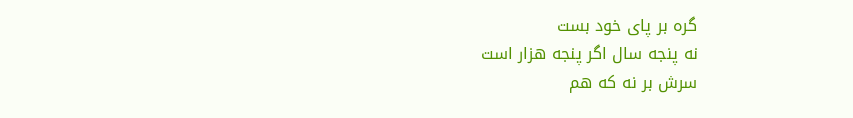گره بر پای خود بست
نه پنجه سال اگر پنجه هزار است
سرش بر نه که هم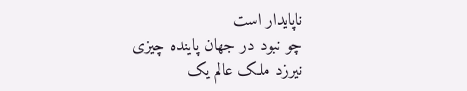ناپایدار است
چو نبود در جهان پاینده چیزی
نیرزد ملک عالم یک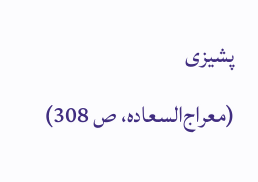پشیزی
(معراج‌السعاده، ص 308)